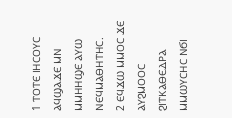1 ⲦⲞⲦⲈ ⲒⲎⲤⲞⲨⲤ ⲀϤϢⲀϪⲈ ⲘⲚ ⲘⲘⲎⲎϢⲈ ⲀⲨⲰ ⲚⲈϤⲘⲀⲐⲎⲦⲎⲤ.
2 ⲈϤϪⲰ ⲘⲘⲞⲤ ϪⲈ ⲀⲨϨⲘⲞⲞⲤ ϨⲒⲦⲔⲀⲐⲈⲆⲢⲀ ⲘⲘⲰⲨⲤⲎⲤ ⲚϬⲒ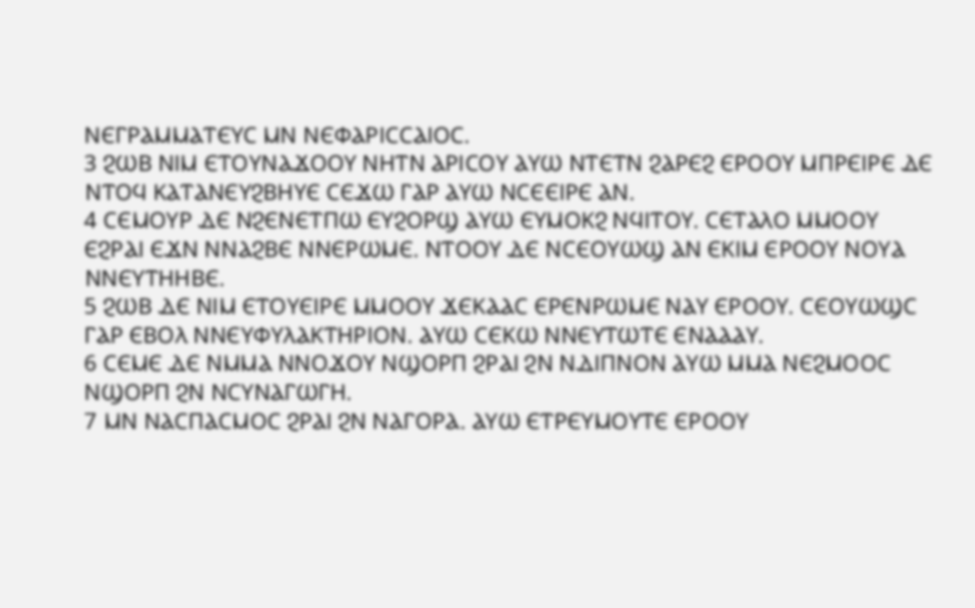ⲚⲈⲄⲢⲀⲘⲘⲀⲦⲈⲨⲤ ⲘⲚ ⲚⲈⲪⲀⲢⲒⲤⲤⲀⲒⲞⲤ.
3 ϨⲰⲂ ⲚⲒⲘ ⲈⲦⲞⲨⲚⲀϪⲞⲞⲨ ⲚⲎⲦⲚ ⲀⲢⲒⲤⲞⲨ ⲀⲨⲰ ⲚⲦⲈⲦⲚ ϨⲀⲢⲈϨ ⲈⲢⲞⲞⲨ ⲘⲠⲢⲈⲒⲢⲈ ⲆⲈ ⲚⲦⲞϤ ⲔⲀⲦⲀⲚⲈⲨϨⲂⲎⲨⲈ ⲤⲈϪⲰ ⲄⲀⲢ ⲀⲨⲰ ⲚⲤⲈⲈⲒⲢⲈ ⲀⲚ.
4 ⲤⲈⲘⲞⲨⲢ ⲆⲈ ⲚϨⲈⲚⲈⲦⲠⲰ ⲈⲨϨⲞⲢϢ ⲀⲨⲰ ⲈⲨⲘⲞⲔϨ ⲚϤⲒⲦⲞⲨ. ⲤⲈⲦⲀⲖⲞ ⲘⲘⲞⲞⲨ ⲈϨⲢⲀⲒ ⲈϪⲚ ⲚⲚⲀϨⲂⲈ ⲚⲚⲈⲢⲰⲘⲈ. ⲚⲦⲞⲞⲨ ⲆⲈ ⲚⲤⲈⲞⲨⲰϢ ⲀⲚ ⲈⲔⲒⲘ ⲈⲢⲞⲞⲨ ⲚⲞⲨⲀ ⲚⲚⲈⲨⲦⲎⲎⲂⲈ.
5 ϨⲰⲂ ⲆⲈ ⲚⲒⲘ ⲈⲦⲞⲨⲈⲒⲢⲈ ⲘⲘⲞⲞⲨ ϪⲈⲔⲀⲀⲤ ⲈⲢⲈⲚⲢⲰⲘⲈ ⲚⲀⲨ ⲈⲢⲞⲞⲨ. ⲤⲈⲞⲨⲰϢⲤ ⲄⲀⲢ ⲈⲂⲞⲖ ⲚⲚⲈⲨⲪⲨⲖⲀⲔⲦⲎⲢⲒⲞⲚ. ⲀⲨⲰ ⲤⲈⲔⲰ ⲚⲚⲈⲨⲦⲰⲦⲈ ⲈⲚⲀⲀⲀⲨ.
6 ⲤⲈⲘⲈ ⲆⲈ ⲚⲘⲘⲀ ⲚⲚⲞϪⲞⲨ ⲚϢⲞⲢⲠ ϨⲢⲀⲒ ϨⲚ ⲚⲆⲒⲠⲚⲞⲚ ⲀⲨⲰ ⲘⲘⲀ ⲚⲈϨⲘⲞⲞⲤ ⲚϢⲞⲢⲠ ϨⲚ ⲚⲤⲨⲚⲀⲄⲰⲄⲎ.
7 ⲘⲚ ⲚⲀⲤⲠⲀⲤⲘⲞⲤ ϨⲢⲀⲒ ϨⲚ ⲚⲀⲄⲞⲢⲀ. ⲀⲨⲰ ⲈⲦⲢⲈⲨⲘⲞⲨⲦⲈ ⲈⲢⲞⲞⲨ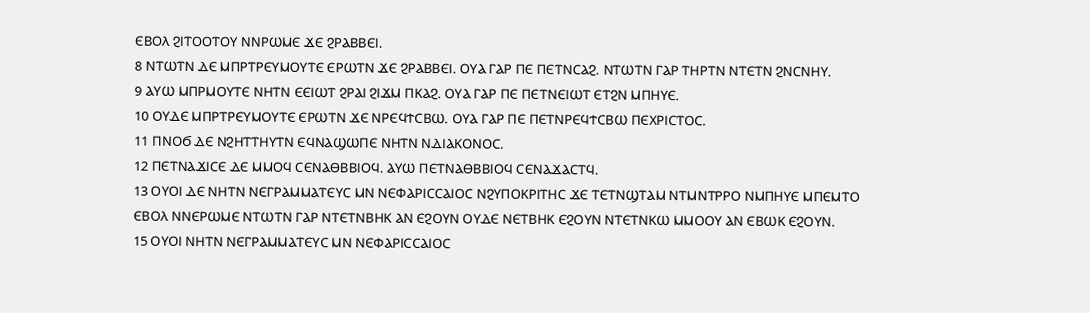ⲈⲂⲞⲖ ϨⲒⲦⲞⲞⲦⲞⲨ ⲚⲚⲢⲰⲘⲈ ϪⲈ ϨⲢⲀⲂⲂⲈⲒ.
8 ⲚⲦⲰⲦⲚ ⲆⲈ ⲘⲠⲢⲦⲢⲈⲨⲘⲞⲨⲦⲈ ⲈⲢⲰⲦⲚ ϪⲈ ϨⲢⲀⲂⲂⲈⲒ. ⲞⲨⲀ ⲄⲀⲢ ⲠⲈ ⲠⲈⲦⲚⲤⲀϨ. ⲚⲦⲰⲦⲚ ⲄⲀⲢ ⲦⲎⲢⲦⲚ ⲚⲦⲈⲦⲚ ϨⲚⲤⲚⲎⲨ.
9 ⲀⲨⲰ ⲘⲠⲢⲘⲞⲨⲦⲈ ⲚⲎⲦⲚ ⲈⲈⲒⲰⲦ ϨⲢⲀⲒ ϨⲒϪⲘ ⲠⲔⲀϨ. ⲞⲨⲀ ⲄⲀⲢ ⲠⲈ ⲠⲈⲦⲚⲈⲒⲰⲦ ⲈⲦϨⲚ ⲘⲠⲎⲨⲈ.
10 ⲞⲨⲆⲈ ⲘⲠⲢⲦⲢⲈⲨⲘⲞⲨⲦⲈ ⲈⲢⲰⲦⲚ ϪⲈ ⲚⲢⲈϤϮⲤⲂⲰ. ⲞⲨⲀ ⲄⲀⲢ ⲠⲈ ⲠⲈⲦⲚⲢⲈϤϮⲤⲂⲰ ⲠⲈⲬⲢⲒⲤⲦⲞⲤ.
11 ⲠⲚⲞϬ ⲆⲈ ⲚϨⲎⲦⲦⲎⲨⲦⲚ ⲈϤⲚⲀϢⲰⲠⲈ ⲚⲎⲦⲚ ⲚⲆⲒⲀⲔⲞⲚⲞⲤ.
12 ⲠⲈⲦⲚⲀϪⲒⲤⲈ ⲆⲈ ⲘⲘⲞϤ ⲤⲈⲚⲀⲐⲂⲂⲒⲞϤ. ⲀⲨⲰ ⲠⲈⲦⲚⲀⲐⲂⲂⲒⲞϤ ⲤⲈⲚⲀϪⲀⲤⲦϤ.
13 ⲞⲨⲞⲒ ⲆⲈ ⲚⲎⲦⲚ ⲚⲈⲄⲢⲀⲘⲘⲀⲦⲈⲨⲤ ⲘⲚ ⲚⲈⲪⲀⲢⲒⲤⲤⲀⲒⲞⲤ ⲚϨⲨⲠⲞⲔⲢⲒⲦⲎⲤ ϪⲈ ⲦⲈⲦⲚϢⲦⲀⲘ ⲚⲦⲘⲚⲦⲢⲢⲞ ⲚⲘⲠⲎⲨⲈ ⲘⲠⲈⲘⲦⲞ ⲈⲂⲞⲖ ⲚⲚⲈⲢⲰⲘⲈ ⲚⲦⲰⲦⲚ ⲄⲀⲢ ⲚⲦⲈⲦⲚⲂⲎⲔ ⲀⲚ ⲈϨⲞⲨⲚ ⲞⲨⲆⲈ ⲚⲈⲦⲂⲎⲔ ⲈϨⲞⲨⲚ ⲚⲦⲈⲦⲚⲔⲰ ⲘⲘⲞⲞⲨ ⲀⲚ ⲈⲂⲰⲔ ⲈϨⲞⲨⲚ.
15 ⲞⲨⲞⲒ ⲚⲎⲦⲚ ⲚⲈⲄⲢⲀⲘⲘⲀⲦⲈⲨⲤ ⲘⲚ ⲚⲈⲪⲀⲢⲒⲤⲤⲀⲒⲞⲤ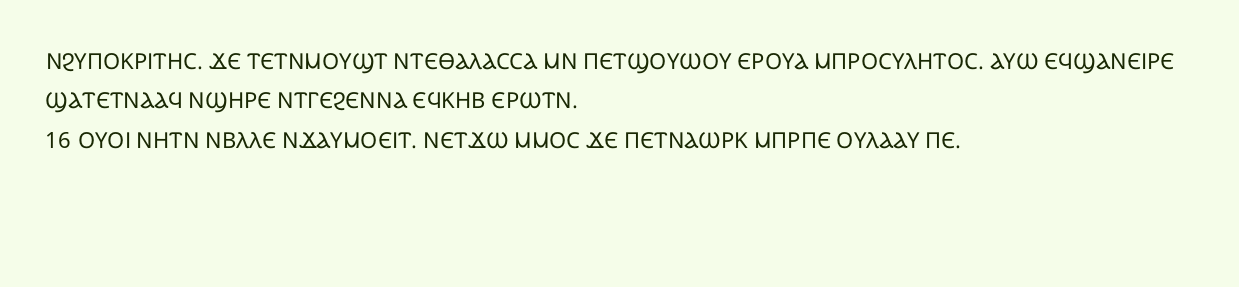ⲚϨⲨⲠⲞⲔⲢⲒⲦⲎⲤ. ϪⲈ ⲦⲈⲦⲚⲘⲞⲨϢⲦ ⲚⲦⲈⲐⲀⲖⲀⲤⲤⲀ ⲘⲚ ⲠⲈⲦϢⲞⲨⲰⲞⲨ ⲈⲢⲞⲨⲀ ⲘⲠⲢⲞⲤⲨⲖⲎⲦⲞⲤ. ⲀⲨⲰ ⲈϤϢⲀⲚⲈⲒⲢⲈ ϢⲀⲦⲈⲦⲚⲀⲀϤ ⲚϢⲎⲢⲈ ⲚⲦⲄⲈϨⲈⲚⲚⲀ ⲈϤⲔⲎⲂ ⲈⲢⲰⲦⲚ.
16 ⲞⲨⲞⲒ ⲚⲎⲦⲚ ⲚⲂⲖⲖⲈ ⲚϪⲀⲨⲘⲞⲈⲒⲦ. ⲚⲈⲦϪⲰ ⲘⲘⲞⲤ ϪⲈ ⲠⲈⲦⲚⲀⲰⲢⲔ ⲘⲠⲢⲠⲈ ⲞⲨⲖⲀⲀⲨ ⲠⲈ.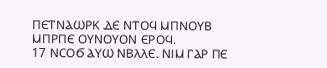ⲠⲈⲦⲚⲀⲰⲢⲔ ⲆⲈ ⲚⲦⲞϤ ⲘⲠⲚⲞⲨⲂ ⲘⲠⲢⲠⲈ ⲞⲨⲚⲞⲨⲞⲚ ⲈⲢⲞϤ.
17 ⲚⲤⲞϬ ⲀⲨⲰ ⲚⲂⲖⲖⲈ. ⲚⲒⲘ ⲄⲀⲢ ⲠⲈ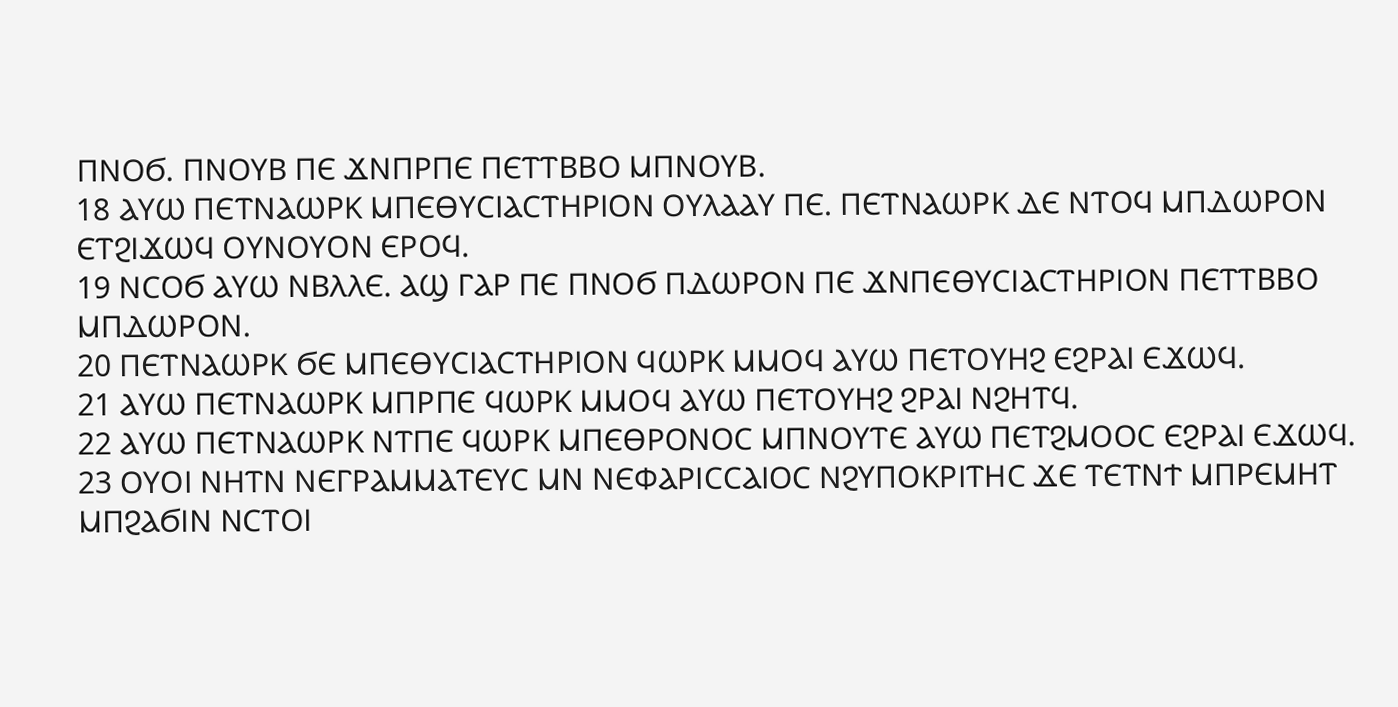ⲠⲚⲞϬ. ⲠⲚⲞⲨⲂ ⲠⲈ ϪⲚⲠⲢⲠⲈ ⲠⲈⲦⲦⲂⲂⲞ ⲘⲠⲚⲞⲨⲂ.
18 ⲀⲨⲰ ⲠⲈⲦⲚⲀⲰⲢⲔ ⲘⲠⲈⲐⲨⲤⲒⲀⲤⲦⲎⲢⲒⲞⲚ ⲞⲨⲖⲀⲀⲨ ⲠⲈ. ⲠⲈⲦⲚⲀⲰⲢⲔ ⲆⲈ ⲚⲦⲞϤ ⲘⲠⲆⲰⲢⲞⲚ ⲈⲦϨⲒϪⲰϤ ⲞⲨⲚⲞⲨⲞⲚ ⲈⲢⲞϤ.
19 ⲚⲤⲞϬ ⲀⲨⲰ ⲚⲂⲖⲖⲈ. ⲀϢ ⲄⲀⲢ ⲠⲈ ⲠⲚⲞϬ ⲠⲆⲰⲢⲞⲚ ⲠⲈ ϪⲚⲠⲈⲐⲨⲤⲒⲀⲤⲦⲎⲢⲒⲞⲚ ⲠⲈⲦⲦⲂⲂⲞ ⲘⲠⲆⲰⲢⲞⲚ.
20 ⲠⲈⲦⲚⲀⲰⲢⲔ ϬⲈ ⲘⲠⲈⲐⲨⲤⲒⲀⲤⲦⲎⲢⲒⲞⲚ ϤⲰⲢⲔ ⲘⲘⲞϤ ⲀⲨⲰ ⲠⲈⲦⲞⲨⲎϨ ⲈϨⲢⲀⲒ ⲈϪⲰϤ.
21 ⲀⲨⲰ ⲠⲈⲦⲚⲀⲰⲢⲔ ⲘⲠⲢⲠⲈ ϤⲰⲢⲔ ⲘⲘⲞϤ ⲀⲨⲰ ⲠⲈⲦⲞⲨⲎϨ ϨⲢⲀⲒ ⲚϨⲎⲦϤ.
22 ⲀⲨⲰ ⲠⲈⲦⲚⲀⲰⲢⲔ ⲚⲦⲠⲈ ϤⲰⲢⲔ ⲘⲠⲈⲐⲢⲞⲚⲞⲤ ⲘⲠⲚⲞⲨⲦⲈ ⲀⲨⲰ ⲠⲈⲦϨⲘⲞⲞⲤ ⲈϨⲢⲀⲒ ⲈϪⲰϤ.
23 ⲞⲨⲞⲒ ⲚⲎⲦⲚ ⲚⲈⲄⲢⲀⲘⲘⲀⲦⲈⲨⲤ ⲘⲚ ⲚⲈⲪⲀⲢⲒⲤⲤⲀⲒⲞⲤ ⲚϨⲨⲠⲞⲔⲢⲒⲦⲎⲤ ϪⲈ ⲦⲈⲦⲚϮ ⲘⲠⲢⲈⲘⲎⲦ ⲘⲠϨⲀϬⲒⲚ ⲚⲤⲦⲞⲒ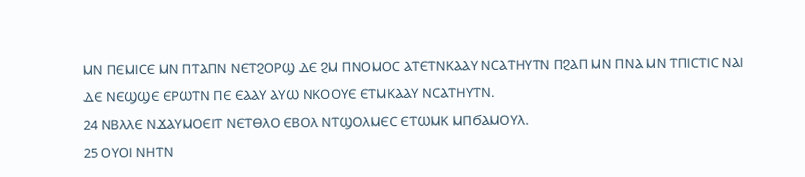ⲘⲚ ⲠⲈⲘⲒⲤⲈ ⲘⲚ ⲠⲦⲀⲠⲚ ⲚⲈⲦϨⲞⲢϢ ⲆⲈ ϨⲘ ⲠⲚⲞⲘⲞⲤ ⲀⲦⲈⲦⲚⲔⲀⲀⲨ ⲚⲤⲀⲦⲎⲨⲦⲚ ⲠϨⲀⲠ ⲘⲚ ⲠⲚⲀ ⲘⲚ ⲦⲠⲒⲤⲦⲒⲤ ⲚⲀⲒ ⲆⲈ ⲚⲈϢϢⲈ ⲈⲢⲰⲦⲚ ⲠⲈ ⲈⲀⲀⲨ ⲀⲨⲰ ⲚⲔⲞⲞⲨⲈ ⲈⲦⲘⲔⲀⲀⲨ ⲚⲤⲀⲦⲎⲨⲦⲚ.
24 ⲚⲂⲖⲖⲈ ⲚϪⲀⲨⲘⲞⲈⲒⲦ ⲚⲈⲦⲐⲖⲞ ⲈⲂⲞⲖ ⲚⲦϢⲞⲖⲘⲈⲤ ⲈⲦⲰⲘⲔ ⲘⲠϬⲀⲘⲞⲨⲖ.
25 ⲞⲨⲞⲒ ⲚⲎⲦⲚ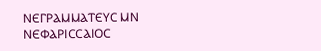ⲚⲈⲄⲢⲀⲘⲘⲀⲦⲈⲨⲤ ⲘⲚ ⲚⲈⲪⲀⲢⲒⲤⲤⲀⲒⲞⲤ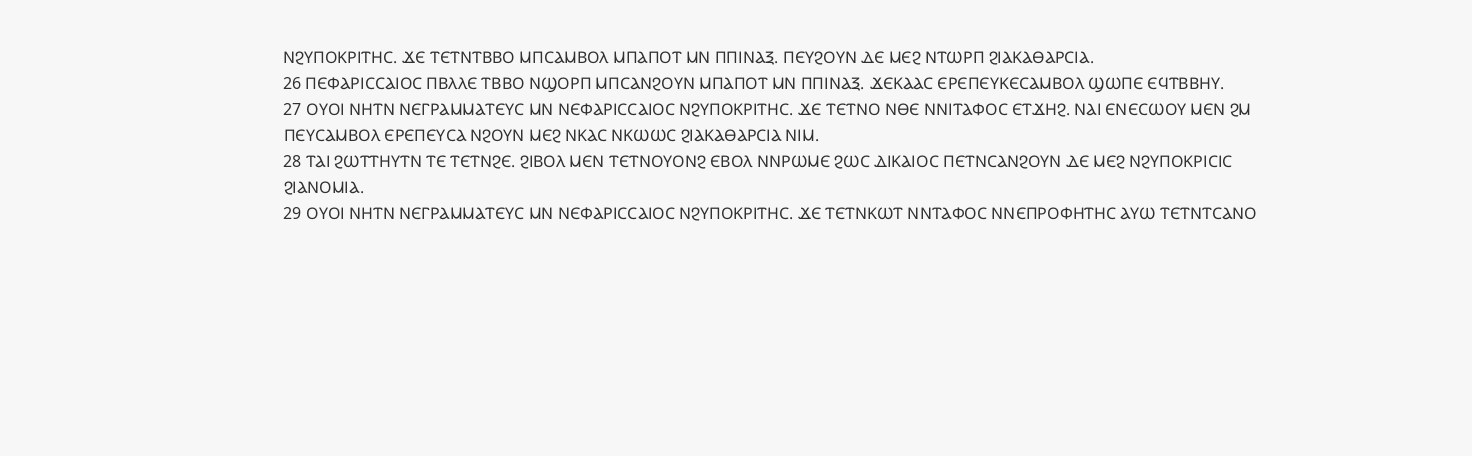ⲚϨⲨⲠⲞⲔⲢⲒⲦⲎⲤ. ϪⲈ ⲦⲈⲦⲚⲦⲂⲂⲞ ⲘⲠⲤⲀⲘⲂⲞⲖ ⲘⲠⲀⲠⲞⲦ ⲘⲚ ⲠⲠⲒⲚⲀⲜ. ⲠⲈⲨϨⲞⲨⲚ ⲆⲈ ⲘⲈϨ ⲚⲦⲰⲢⲠ ϨⲒⲀⲔⲀⲐⲀⲢⲤⲒⲀ.
26 ⲠⲈⲪⲀⲢⲒⲤⲤⲀⲒⲞⲤ ⲠⲂⲖⲖⲈ ⲦⲂⲂⲞ ⲚϢⲞⲢⲠ ⲘⲠⲤⲀⲚϨⲞⲨⲚ ⲘⲠⲀⲠⲞⲦ ⲘⲚ ⲠⲠⲒⲚⲀⲜ. ϪⲈⲔⲀⲀⲤ ⲈⲢⲈⲠⲈⲨⲔⲈⲤⲀⲘⲂⲞⲖ ϢⲰⲠⲈ ⲈϤⲦⲂⲂⲎⲨ.
27 ⲞⲨⲞⲒ ⲚⲎⲦⲚ ⲚⲈⲄⲢⲀⲘⲘⲀⲦⲈⲨⲤ ⲘⲚ ⲚⲈⲪⲀⲢⲒⲤⲤⲀⲒⲞⲤ ⲚϨⲨⲠⲞⲔⲢⲒⲦⲎⲤ. ϪⲈ ⲦⲈⲦⲚⲞ ⲚⲐⲈ ⲚⲚⲒⲦⲀⲪⲞⲤ ⲈⲦϪⲎϨ. ⲚⲀⲒ ⲈⲚⲈⲤⲰⲞⲨ ⲘⲈⲚ ϨⲘ ⲠⲈⲨⲤⲀⲘⲂⲞⲖ ⲈⲢⲈⲠⲈⲨⲤⲀ ⲚϨⲞⲨⲚ ⲘⲈϨ ⲚⲔⲀⲤ ⲚⲔⲰⲰⲤ ϨⲒⲀⲔⲀⲐⲀⲢⲤⲒⲀ ⲚⲒⲘ.
28 ⲦⲀⲒ ϨⲰⲦⲦⲎⲨⲦⲚ ⲦⲈ ⲦⲈⲦⲚϨⲈ. ϨⲒⲂⲞⲖ ⲘⲈⲚ ⲦⲈⲦⲚⲞⲨⲞⲚϨ ⲈⲂⲞⲖ ⲚⲚⲢⲰⲘⲈ ϨⲰⲤ ⲆⲒⲔⲀⲒⲞⲤ ⲠⲈⲦⲚⲤⲀⲚϨⲞⲨⲚ ⲆⲈ ⲘⲈϨ ⲚϨⲨⲠⲞⲔⲢⲒⲤⲒⲤ ϨⲒⲀⲚⲞⲘⲒⲀ.
29 ⲞⲨⲞⲒ ⲚⲎⲦⲚ ⲚⲈⲄⲢⲀⲘⲘⲀⲦⲈⲨⲤ ⲘⲚ ⲚⲈⲪⲀⲢⲒⲤⲤⲀⲒⲞⲤ ⲚϨⲨⲠⲞⲔⲢⲒⲦⲎⲤ. ϪⲈ ⲦⲈⲦⲚⲔⲰⲦ ⲚⲚⲦⲀⲪⲞⲤ ⲚⲚⲈⲠⲢⲞⲪⲎⲦⲎⲤ ⲀⲨⲰ ⲦⲈⲦⲚⲦⲤⲀⲚⲞ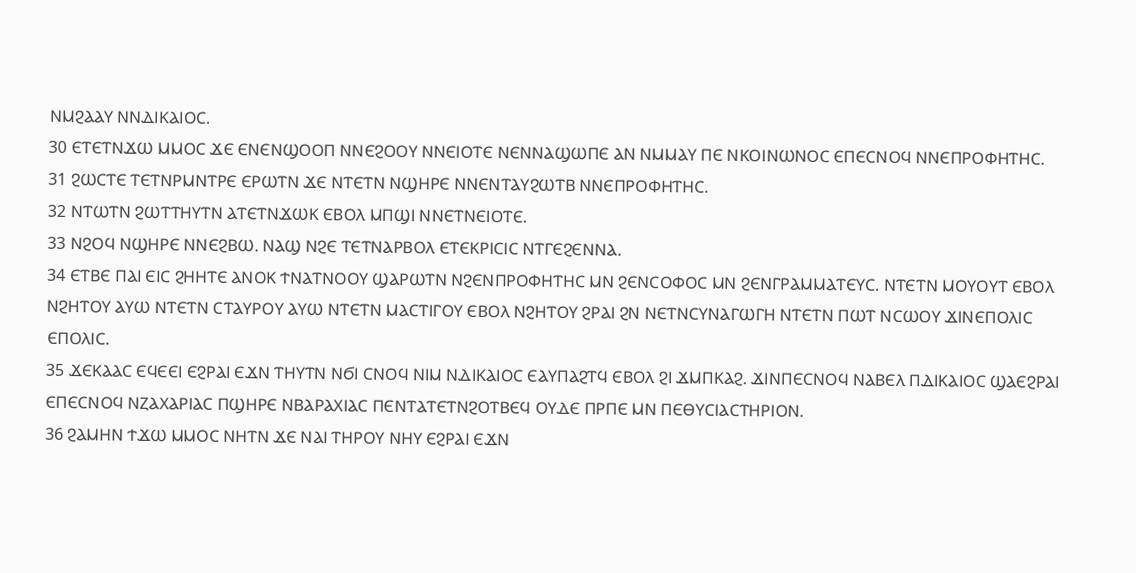ⲚⲘϨⲀⲀⲨ ⲚⲚⲆⲒⲔⲀⲒⲞⲤ.
30 ⲈⲦⲈⲦⲚϪⲰ ⲘⲘⲞⲤ ϪⲈ ⲈⲚⲈⲚϢⲞⲞⲠ ⲚⲚⲈϨⲞⲞⲨ ⲚⲚⲈⲒⲞⲦⲈ ⲚⲈⲚⲚⲀϢⲰⲠⲈ ⲀⲚ ⲚⲘⲘⲀⲨ ⲠⲈ ⲚⲔⲞⲒⲚⲰⲚⲞⲤ ⲈⲠⲈⲤⲚⲞϤ ⲚⲚⲈⲠⲢⲞⲪⲎⲦⲎⲤ.
31 ϨⲰⲤⲦⲈ ⲦⲈⲦⲚⲢⲘⲚⲦⲢⲈ ⲈⲢⲰⲦⲚ ϪⲈ ⲚⲦⲈⲦⲚ ⲚϢⲎⲢⲈ ⲚⲚⲈⲚⲦⲀⲨϨⲰⲦⲂ ⲚⲚⲈⲠⲢⲞⲪⲎⲦⲎⲤ.
32 ⲚⲦⲰⲦⲚ ϨⲰⲦⲦⲎⲨⲦⲚ ⲀⲦⲈⲦⲚϪⲰⲔ ⲈⲂⲞⲖ ⲘⲠϢⲒ ⲚⲚⲈⲦⲚⲈⲒⲞⲦⲈ.
33 ⲚϨⲞϤ ⲚϢⲎⲢⲈ ⲚⲚⲈϨⲂⲰ. ⲚⲀϢ ⲚϨⲈ ⲦⲈⲦⲚⲀⲢⲂⲞⲖ ⲈⲦⲈⲔⲢⲒⲤⲒⲤ ⲚⲦⲄⲈϨⲈⲚⲚⲀ.
34 ⲈⲦⲂⲈ ⲠⲀⲒ ⲈⲒⲤ ϨⲎⲎⲦⲈ ⲀⲚⲞⲔ ϮⲚⲀⲦⲚⲞⲞⲨ ϢⲀⲢⲰⲦⲚ ⲚϨⲈⲚⲠⲢⲞⲪⲎⲦⲎⲤ ⲘⲚ ϨⲈⲚⲤⲞⲪⲞⲤ ⲘⲚ ϨⲈⲚⲄⲢⲀⲘⲘⲀⲦⲈⲨⲤ. ⲚⲦⲈⲦⲚ ⲘⲞⲨⲞⲨⲦ ⲈⲂⲞⲖ ⲚϨⲎⲦⲞⲨ ⲀⲨⲰ ⲚⲦⲈⲦⲚ ⲤⲦⲀⲨⲢⲞⲨ ⲀⲨⲰ ⲚⲦⲈⲦⲚ ⲘⲀⲤⲦⲒⲄⲞⲨ ⲈⲂⲞⲖ ⲚϨⲎⲦⲞⲨ ϨⲢⲀⲒ ϨⲚ ⲚⲈⲦⲚⲤⲨⲚⲀⲄⲰⲄⲎ ⲚⲦⲈⲦⲚ ⲠⲰⲦ ⲚⲤⲰⲞⲨ ϪⲒⲚⲈⲠⲞⲖⲒⲤ ⲈⲠⲞⲖⲒⲤ.
35 ϪⲈⲔⲀⲀⲤ ⲈϤⲈⲈⲒ ⲈϨⲢⲀⲒ ⲈϪⲚ ⲦⲎⲨⲦⲚ ⲚϬⲒ ⲤⲚⲞϤ ⲚⲒⲘ ⲚⲆⲒⲔⲀⲒⲞⲤ ⲈⲀⲨⲠⲀϨⲦϤ ⲈⲂⲞⲖ ϨⲒ ϪⲘⲠⲔⲀϨ. ϪⲒⲚⲠⲈⲤⲚⲞϤ ⲚⲀⲂⲈⲖ ⲠⲆⲒⲔⲀⲒⲞⲤ ϢⲀⲈϨⲢⲀⲒ ⲈⲠⲈⲤⲚⲞϤ ⲚⲌⲀⲬⲀⲢⲒⲀⲤ ⲠϢⲎⲢⲈ ⲚⲂⲀⲢⲀⲬⲒⲀⲤ ⲠⲈⲚⲦⲀⲦⲈⲦⲚϨⲞⲦⲂⲈϤ ⲞⲨⲆⲈ ⲠⲢⲠⲈ ⲘⲚ ⲠⲈⲐⲨⲤⲒⲀⲤⲦⲎⲢⲒⲞⲚ.
36 ϨⲀⲘⲎⲚ ϮϪⲰ ⲘⲘⲞⲤ ⲚⲎⲦⲚ ϪⲈ ⲚⲀⲒ ⲦⲎⲢⲞⲨ ⲚⲎⲨ ⲈϨⲢⲀⲒ ⲈϪⲚ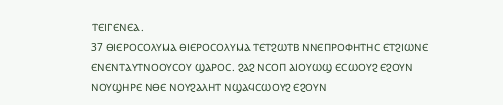ⲦⲈⲒⲄⲈⲚⲈⲀ.
37 ⲐⲒⲈⲢⲞⲤⲞⲖⲨⲘⲀ ⲐⲒⲈⲢⲞⲤⲞⲖⲨⲘⲀ ⲦⲈⲦϨⲰⲦⲂ ⲚⲚⲈⲠⲢⲞⲪⲎⲦⲎⲤ ⲈⲦϨⲒⲰⲚⲈ ⲈⲚⲈⲚⲦⲀⲨⲦⲚⲞⲞⲨⲤⲞⲨ ϢⲀⲢⲞⲤ. ϨⲀϨ ⲚⲤⲞⲠ ⲀⲒⲞⲨⲰϢ ⲈⲤⲰⲞⲨϨ ⲈϨⲞⲨⲚ ⲚⲞⲨϢⲎⲢⲈ ⲚⲐⲈ ⲚⲞⲨϨⲀⲖⲎⲦ ⲚϢⲀϤⲤⲰⲞⲨϨ ⲈϨⲞⲨⲚ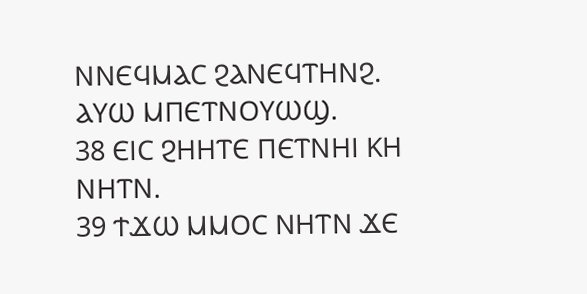ⲚⲚⲈϤⲘⲀⲤ ϨⲀⲚⲈϤⲦⲎⲚϨ. ⲀⲨⲰ ⲘⲠⲈⲦⲚⲞⲨⲰϢ.
38 ⲈⲒⲤ ϨⲎⲎⲦⲈ ⲠⲈⲦⲚⲎⲒ ⲔⲎ ⲚⲎⲦⲚ.
39 ϮϪⲰ ⲘⲘⲞⲤ ⲚⲎⲦⲚ ϪⲈ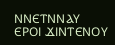ⲚⲚⲈⲦⲚⲚⲀⲨ ⲈⲢⲞⲒ ϪⲒⲚⲦⲈⲚⲞⲨ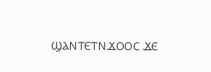ϢⲀⲚⲦⲈⲦⲚϪⲞⲞⲤ ϪⲈ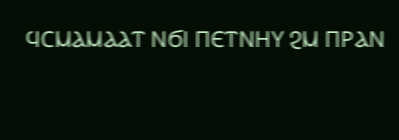ϤⲤⲘⲀⲘⲀⲀⲦ ⲚϬⲒ ⲠⲈⲦⲚⲎⲨ ϨⲘ ⲠⲢⲀⲚ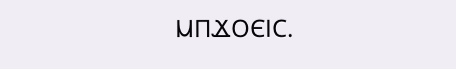ⲘⲠϪⲞⲈⲒⲤ.